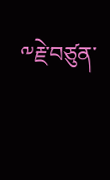༸རྗེ་བཙུན་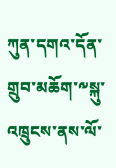ཀུན་དགའ་དོན་གྲུབ་མཆོག་༸སྐུ་འཁྲུངས་ནས་ལོ་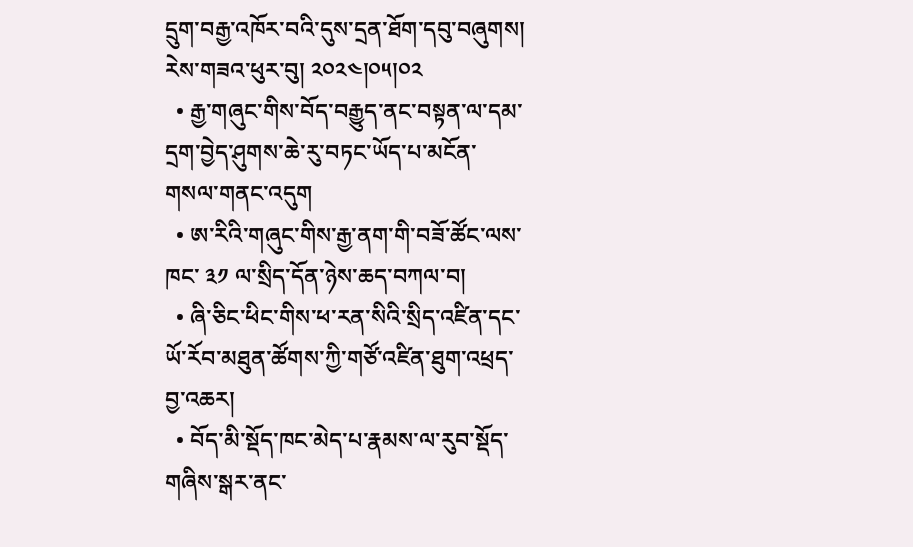དྲུག་བརྒྱ་འཁོར་བའི་དུས་དྲན་ཐོག་དབུ་བཞུགས།
རེས་གཟའ་ཕུར་བུ། ༢༠༢༤།༠༥།༠༢
  • རྒྱ་གཞུང་གིས་བོད་བརྒྱུད་ནང་བསྟན་ལ་དམ་དྲག་བྱེད་ཤུགས་ཆེ་རུ་བཏང་ཡོད་པ་མངོན་གསལ་གནང་འདུག
  • ཨ་རིའི་གཞུང་གིས་རྒྱ་ནག་གི་བཟོ་ཚོང་ལས་ཁང་ ༣༡ ལ་སྲིད་དོན་ཉེས་ཆད་བཀལ་བ།
  • ཞི་ཅིང་ཕིང་གིས་ཕ་རན་སིའི་སྲིད་འཛིན་དང་ཡོ་རོབ་མཐུན་ཚོགས་ཀྱི་གཙོ་འཛིན་ཐུག་འཕྲད་བྱ་འཆར།
  • བོད་མི་སྡོད་ཁང་མེད་པ་རྣམས་ལ་རུབ་སྡོད་གཞིས་སྒར་ནང་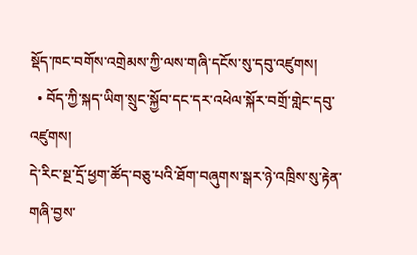སྡོད་ཁང་བགོས་འགྲེམས་ཀྱི་ལས་གཞི་དངོས་སུ་དབུ་འཛུགས།
  • བོད་ཀྱི་སྐད་ཡིག་སྲུང་སྐྱོབ་དང་དར་འཕེལ་སྐོར་བགྲོ་གླེང་དབུ་འཛུགས།
དེ་རིང་སྔ་དྲོ་ཕྱག་ཚོད་བཅུ་པའི་ཐོག་བཞུགས་སྒར་ཉེ་འཁྲིས་སུ་རྟེན་གཞི་བྱས་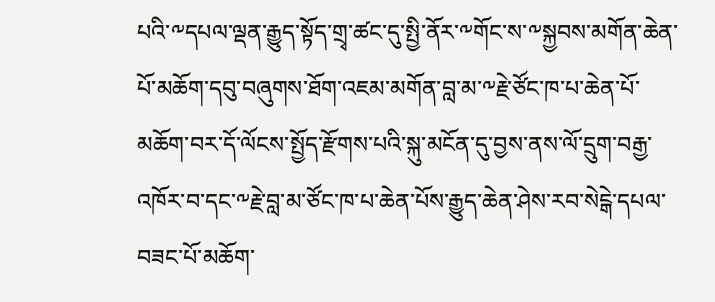པའི་༸དཔལ་ལྡན་རྒྱུད་སྟོད་གྲྭ་ཚང་དུ་སྤྱི་ནོར་༸གོང་ས་༸སྐྱབས་མགོན་ཆེན་པོ་མཆོག་དབུ་བཞུགས་ཐོག་འཇམ་མགོན་བླ་མ་༸རྗེ་ཙོང་ཁ་པ་ཆེན་པོ་མཆོག་བར་དོ་ལོངས་སྤྱོད་རྫོགས་པའི་སྐུ་མངོན་དུ་བྱས་ནས་ལོ་དྲུག་བརྒྱ་འཁོར་བ་དང་༸རྗེ་བླ་མ་ཙོང་ཁ་པ་ཆེན་པོས་རྒྱུད་ཆེན་ཤེས་རབ་སེངྒེ་དཔལ་བཟང་པོ་མཆོག་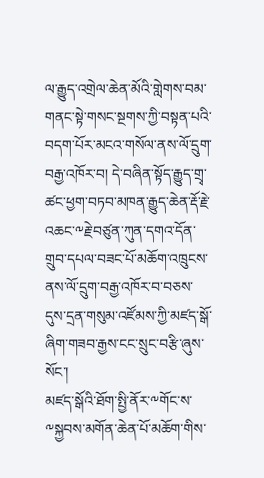ལ་རྒྱུད་འགྲེལ་ཆེན་མོའི་གླེགས་བམ་གནང་སྟེ་གསང་སྔགས་ཀྱི་བསྟན་པའི་བདག་པོར་མངའ་གསོལ་ནས་ལོ་དྲུག་བརྒྱ་འཁོར་བ། དེ་བཞིན་སྟོད་རྒྱུད་གྲྭ་ཚང་ཕྱག་བཏབ་མཁན་རྒྱུད་ཆེན་རྡོ་རྗེ་འཆང་༸རྗེ་བཙུན་ཀུན་དགའ་དོན་གྲུབ་དཔལ་བཟང་པོ་མཆོག་འཁྲུངས་ནས་ལོ་དྲུག་བརྒྱ་འཁོར་བ་བཅས་དུས་དྲན་གསུམ་འཛོམས་ཀྱི་མཛད་སྒོ་ཞིག་གཟབ་རྒྱས་ངང་སྲུང་བརྩི་ཞུས་སོང་།
མཛད་སྒོའི་ཐོག་སྤྱི་ནོར་༸གོང་ས་༸སྐྱབས་མགོན་ཆེན་པོ་མཆོག་གིས་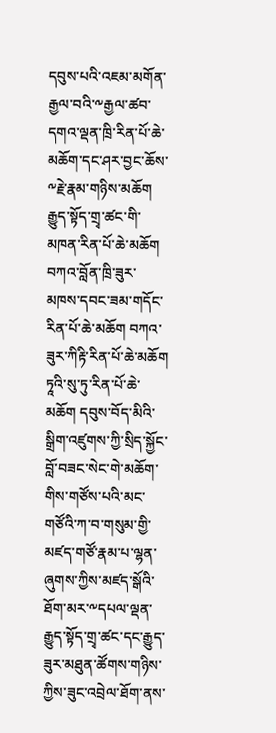དབུས་པའི་འཇམ་མགོན་རྒྱལ་བའི་༸རྒྱལ་ཚབ་དགའ་ལྡན་ཁྲི་རིན་པོ་ཆེ་མཆོག་དང་ཤར་བྱང་ཆོས་༸རྗེ་རྣམ་གཉིས་མཆོག རྒྱུད་སྟོད་གྲྭ་ཚང་གི་མཁན་རིན་པོ་ཆེ་མཆོག བཀའ་བློན་ཁྲི་ཟུར་མཁས་དབང་ཟམ་གདོང་རིན་པོ་ཆེ་མཆོག བཀའ་ཟུར་ཀིརྟི་རིན་པོ་ཆེ་མཆོག ཏཱའི་སུ་ཏུ་རིན་པོ་ཆེ་མཆོག དབུས་བོད་མིའི་སྒྲིག་འཛུགས་ཀྱི་སྲིད་སྐྱོང་བློ་བཟང་སེང་གེ་མཆོག་གིས་གཙོས་པའི་མང་གཙོའི་ཀ་བ་གསུམ་གྱི་མཛད་གཙོ་རྣམ་པ་ལྷན་ཞུགས་ཀྱིས་མཛད་སྒོའི་ཐོག་མར་༸དཔལ་ལྡན་རྒྱུད་སྟོད་གྲྭ་ཚང་དང་རྒྱུད་ཟུར་མཐུན་ཚོགས་གཉིས་ཀྱིས་ཟུང་འབྲེལ་ཐོག་ནས་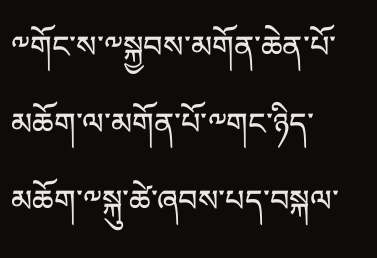༸གོང་ས་༸སྐྱབས་མགོན་ཆེན་པོ་མཆོག་ལ་མགོན་པོ་༸གང་ཉིད་མཆོག་༸སྐུ་ཚེ་ཞབས་པད་བསྐལ་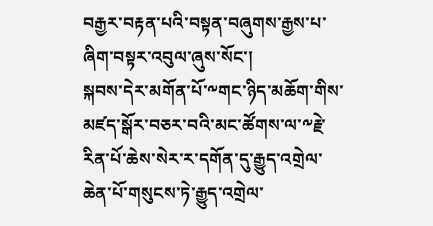བརྒྱར་བརྟན་པའི་བསྟན་བཞུགས་རྒྱས་པ་ཞིག་བསྟར་འབུལ་ཞུས་སོང་།
སྐབས་དེར་མགོན་པོ་༸གང་ཉིད་མཆོག་གིས་མཛད་སྒོར་བཅར་བའི་མང་ཚོགས་ལ་༸རྗེ་རིན་པོ་ཆེས་སེར་ར་དགོན་དུ་རྒྱུད་འགྲེལ་ཆེན་པོ་གསུངས་ཏེ་རྒྱུད་འགྲེལ་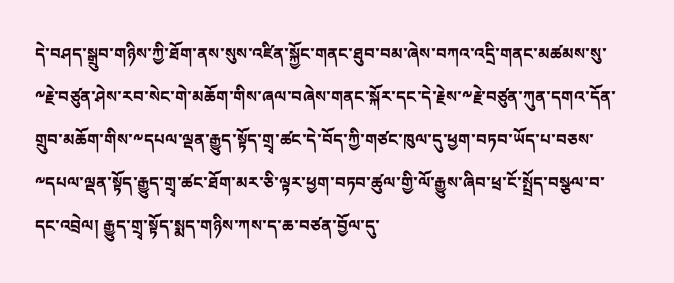དེ་བཤད་སྒྲུབ་གཉིས་ཀྱི་ཐོག་ནས་སུས་འཛིན་སྐྱོང་གནང་ཐུབ་བམ་ཞེས་བཀའ་འདྲི་གནང་མཚམས་སུ་༸རྗེ་བཙུན་ཤེས་རབ་སེང་གེ་མཆོག་གིས་ཞལ་བཞེས་གནང་སྐོར་དང་དེ་རྗེས་༸རྗེ་བཙུན་ཀུན་དགའ་དོན་གྲུབ་མཆོག་གིས་༸དཔལ་ལྡན་རྒྱུད་སྟོད་གྲྭ་ཚང་དེ་བོད་ཀྱི་གཙང་ཁུལ་དུ་ཕྱག་བཏབ་ཡོད་པ་བཅས་༸དཔལ་ལྡན་སྟོད་རྒྱུད་གྲྭ་ཚང་ཐོག་མར་ཅི་ལྟར་ཕྱག་བཏབ་ཚུལ་གྱི་ལོ་རྒྱུས་ཞིབ་ཕྲ་ངོ་སྤྲོད་བསྩལ་བ་དང་འབྲེལ། རྒྱུད་གྲྭ་སྟོད་སྨད་གཉིས་ཀས་ད་ཆ་བཙན་བྱོལ་དུ་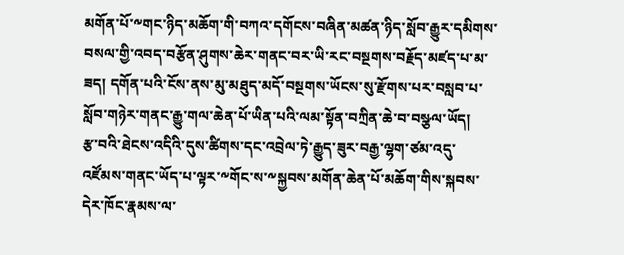མགོན་པོ་༸གང་ཉིད་མཆོག་གི་བཀའ་དགོངས་བཞིན་མཚན་ཉིད་སློབ་རྒྱུར་དམིགས་བསལ་གྱི་འབད་བརྩོན་ཤུགས་ཆེར་གནང་བར་ཡི་རང་བསྔགས་བརྗོད་མཛད་པ་མ་ཟད། དགོན་པའི་ངོས་ནས་མུ་མཐུད་མདོ་བསྔགས་ཡོངས་སུ་རྫོགས་པར་བསླབ་པ་སློབ་གཉེར་གནང་རྒྱུ་གལ་ཆེན་པོ་ཡིན་པའི་ལམ་སྟོན་བཀྲིན་ཆེ་བ་བསྩལ་ཡོད།
རྩ་བའི་ཐེངས་འདིའི་དུས་ཚིགས་དང་འབྲེལ་ཏེ་རྒྱུད་ཟུར་བརྒྱ་ལྷག་ཙམ་འདུ་འཛོམས་གནང་ཡོད་པ་ལྟར་༸གོང་ས་༸སྐྱབས་མགོན་ཆེན་པོ་མཆོག་གིས་སྐབས་དེར་ཁོང་རྣམས་ལ་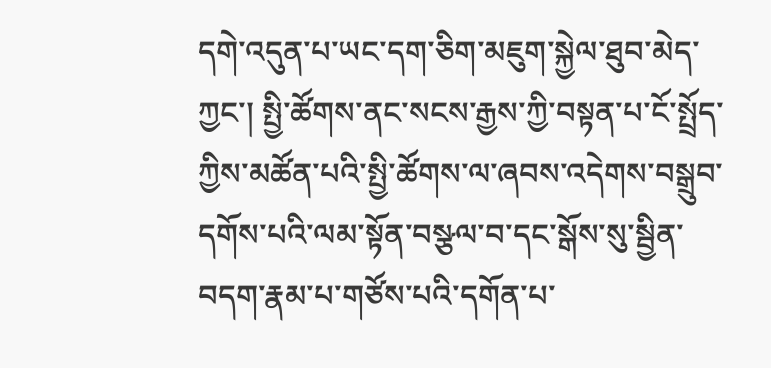དགེ་འདུན་པ་ཡང་དག་ཅིག་མཇུག་སྐྱེལ་ཐུབ་མེད་ཀྱང་། སྤྱི་ཚོགས་ནང་སངས་རྒྱས་ཀྱི་བསྟན་པ་ངོ་སྤྲོད་ཀྱིས་མཚོན་པའི་སྤྱི་ཚོགས་ལ་ཞབས་འདེགས་བསྒྲུབ་དགོས་པའི་ལམ་སྟོན་བསྩལ་བ་དང་སྒོས་སུ་སྦྱིན་བདག་རྣམ་པ་གཙོས་པའི་དགོན་པ་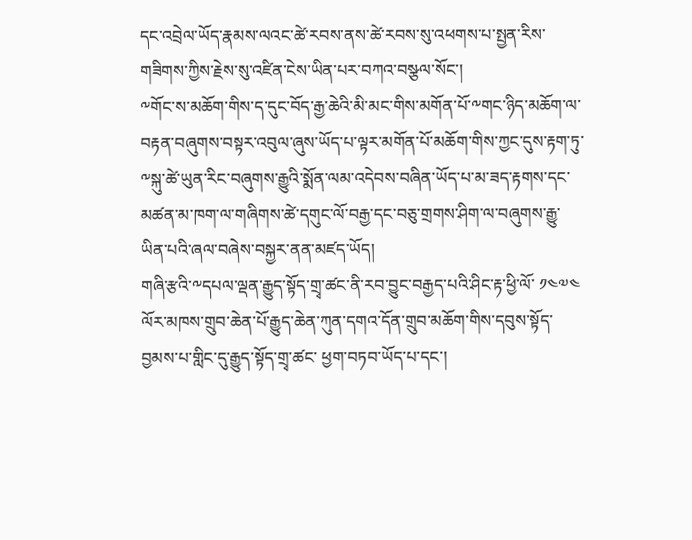དང་འབྲེལ་ཡོད་རྣམས་ལའང་ཚེ་རབས་ནས་ཚེ་རབས་སུ་འཕགས་པ་སྤྱན་རིས་གཟིགས་ཀྱིས་རྗེས་སུ་འཛིན་ངེས་ཡིན་པར་བཀའ་བསྩལ་སོང་།
༸གོང་ས་མཆོག་གིས་ད་དུང་བོད་རྒྱ་ཆེའི་མི་མང་གིས་མགོན་པོ་༸གང་ཉིད་མཆོག་ལ་བརྟན་བཞུགས་བསྟར་འབུལ་ཞུས་ཡོད་པ་ལྟར་མགོན་པོ་མཆོག་གིས་ཀྱང་དུས་རྟག་ཏུ་༸སྐུ་ཚེ་ཡུན་རིང་བཞུགས་རྒྱུའི་སྨོན་ལམ་འདེབས་བཞིན་ཡོད་པ་མ་ཟད་རྟགས་དང་མཚན་མ་ཁག་ལ་གཞིགས་ཚེ་དགུང་ལོ་བརྒྱ་དང་བཅུ་གྲགས་ཤིག་ལ་བཞུགས་རྒྱུ་ཡིན་པའི་ཞལ་བཞེས་བསྐྱར་ནན་མཛད་ཡོད།
གཞི་རྩའི་༸དཔལ་ལྡན་རྒྱུད་སྟོད་གྲྭ་ཚང་ནི་རབ་བྱུང་བརྒྱད་པའི་ཤིང་རྟ་ཕྱི་ལོ་ ༡༤༧༤ ལོར་མཁས་གྲུབ་ཆེན་པོ་རྒྱུད་ཆེན་ཀུན་དགའ་དོན་གྲུབ་མཆོག་གིས་དབུས་སྟོད་བྱམས་པ་གླིང་དུ་རྒྱུད་སྟོད་གྲྭ་ཚང་ ཕྱག་བཏབ་ཡོད་པ་དང་།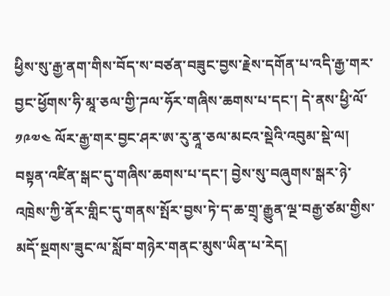ཕྱིས་སུ་རྒྱ་ནག་གིས་བོད་ས་བཙན་བཟུང་བྱས་རྗེས་དགོན་པ་འདི་རྒྱ་གར་བྱང་ཕྱོགས་ཧི་མཱ་ཅལ་གྱི་ཌལ་ཧོར་གཞིས་ཆགས་པ་དང་། དེ་ནས་ཕྱི་ལོ་ ༡༩༧༤ ལོར་རྒྱ་གར་བྱང་ཤར་ཨ་རུ་ནཱ་ཅལ་མངའ་སྡེའི་འབུམ་སྡེ་ལ། བསྟན་འཛིན་སྒང་དུ་གཞིས་ཆགས་པ་དང་། བྱེས་སུ་བཞུགས་སྒར་ཉེ་འཁྲེས་ཀྱི་ནོར་གླིང་དུ་གནས་སྤོར་བྱས་ཏེ་ད་ཆ་གྲྭ་རྒྱུན་ལྔ་བརྒྱ་ཙམ་གྱིས་མདོ་སྔགས་ཟུང་ལ་སློབ་གཉེར་གནང་མུས་ཡིན་པ་རེད།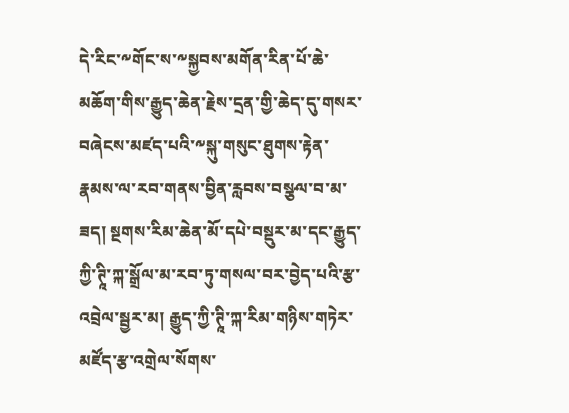དེ་རིང་༸གོང་ས་༸སྐྱབས་མགོན་རིན་པོ་ཆེ་མཆོག་གིས་རྒྱུད་ཆེན་རྗེས་དྲན་གྱི་ཆེད་དུ་གསར་བཞེངས་མཛད་པའི་༸སྐུ་གསུང་ཐུགས་རྟེན་རྣམས་ལ་རབ་གནས་བྱིན་རླབས་བསྩལ་བ་མ་ཟད། སྔགས་རིམ་ཆེན་མོ་དཔེ་བསྡུར་མ་དང་རྒྱུད་ཀྱི་ཊཱི་ཀྐ་སྒྲོལ་མ་རབ་ཏུ་གསལ་བར་བྱེད་པའི་རྩ་འབྲེལ་སྦྱར་མ། རྒྱུད་ཀྱི་ཊཱི་ཀྐ་རིམ་གཉིས་གཏེར་མཛོད་རྩ་འགྲེལ་སོགས་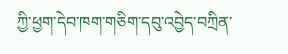ཀྱི་ཕྱག་དེབ་ཁག་གཅིག་དབུ་འབྱེད་བཀྲིན་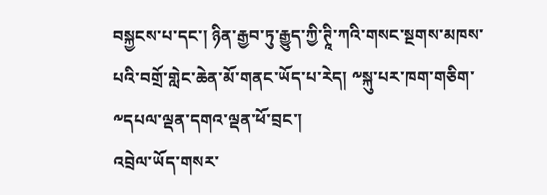བསྐྱངས་པ་དང་། ཉིན་རྒྱབ་ཏུ་རྒྱུད་ཀྱི་ཊཱི་ཀའི་གསང་སྔགས་མཁས་པའི་བགྲོ་གླེང་ཆེན་མོ་གནང་ཡོད་པ་རེད། ༸སྐུ་པར་ཁག་གཅིག་༸དཔལ་ལྡན་དགའ་ལྡན་ཕོ་བྲང་།
འབྲེལ་ཡོད་གསར་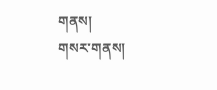གནས།
གསར་གནས།